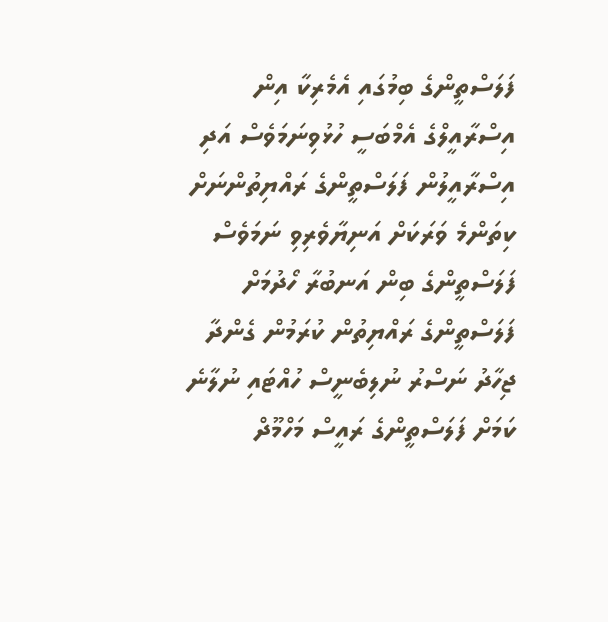ފަލަސްތީންގެ ބިމުގައި އެމެރިކާ އިން އިސްރާއީލްގެ އެމްބަސީ ހުޅުވިނަމަވެސް އަދި އިސްރާއީލުން ފަލަސްތީންގެ ރައްޔިތުންނަށް ކިތަންމެ ވަރަކަށް އަނިޔާވެރިވި ނަމަވެސް ފަލަސްތީންގެ ބިން އަނބުރާ ހޯދުމަށް ފަލަސްތީންގެ ރައްޔިތުން ކުރަމުން ގެންދާ ޖިހާދު ނަސްރު ނުލިބެނީސް ހުއްޓައި ނުލާނެ ކަމަށް ފަލަސްތީންގެ ރައީސް މަހްމޫދް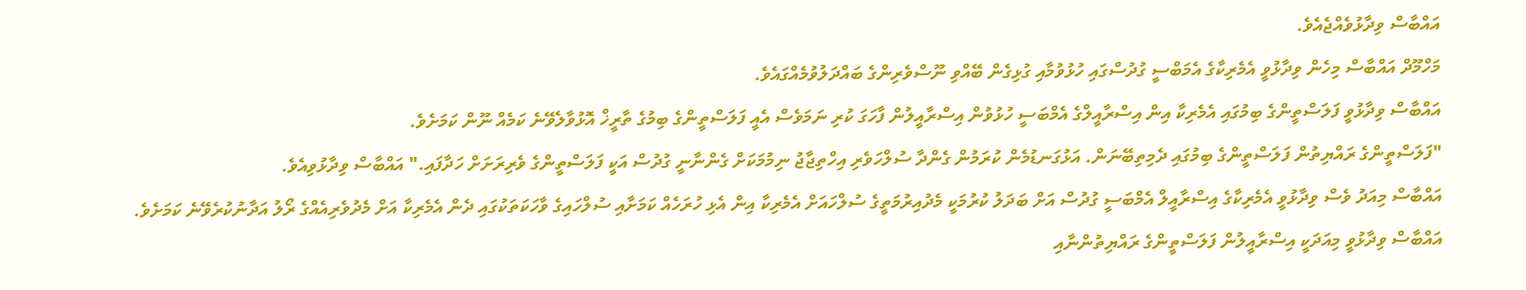އައްބާސް ވިދާޅުވެއްޖެއެވެ.
މަހްމޫދް އައްބާސް މިހެން ވިދާޅުވީ އެމެރިކާގެ އެމަބްސީ ގުދުސްގައި ހުޅުވުމާއި ގުޅިގެން ބޭއްވި ނޫސްވެރިންގެ ބައްދަލުވުމެއްގައެވެ.
އައްބާސް ވިދާޅުވީ ފަލަސްތީންގެ ބިމުގައި އެމެރިކާ އިން އިސްރާއީލްގެ އެމްބަސީ ހުޅުވުން އިސްރާއީލުން ފާހަގަ ކުރި ނަމަވެސް އެއީ ފަލަސްތީންގެ ބިމުގެ ތާރީޚް އޮޅުވާލެވޭނެ ކަމެއް ނޫން ކަމަށެވެ.
"ފަލަސްތީންގެ ރައްޔިތުން ފަލަސްތީންގެ ބިމުގައި ދެމިތިބޭނަން. އަޅުގަނޑުމެން ކުރަމުން ގެންދާ ސުލްހަވެރި އިހްތިޖާޖު ނިމުމަކަށް ގެންނާނީ ގުދުސް އަކީ ފަލަސްތީންގެ ވެރިރަށަށް ހަދާފައި." އައްބާސް ވިދާޅުވިއެވެ.
އައްބާސް މިއަދު ވެސް ވިދާޅުވީ އެމެރިކާގެ އިސްރާއީލް އެމްބަސީ ގުދުސް އަށް ބަދަލު ކުރުމަކީ މެދުއިރުމަތީގެ ސުލްހައަށް އެމެރިކާ އިން އެޅި ހުރަހެއް ކަމަށާއި ސުލްހައިގެ ވާހަކަތަކުގައި ދެން އެމެރިކާ އަށް މެދުވެރިއެއްގެ ރޯލު އަދާނުކުރެވޭނެ ކަމަށެވެ.
އައްބާސް ވިދާޅުވީ މިއަދަކީ އިސްރާއީލުން ފަލަސްތީންގެ ރައްޔިތުންނާއި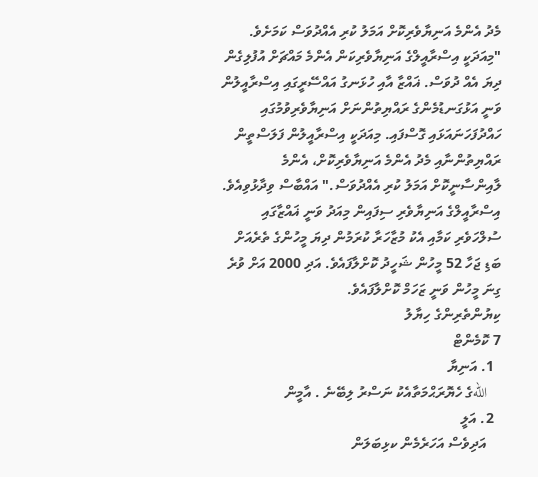މެދު އެންމެ އަނިޔާވެރިކޮށް އަމަލު ކުރި އެއްދުވަސް ކަމަށެވެ.
"މިއަދަކީ އިސްރާއީލްގެ އަނިޔާވެރިކަން އެންމެ މައްޗަށް އުފުލިގެން ދިޔަ އެއް ދުވަސް. ޣައްޒާ އާއި ހުޅަނގު އައްސޭރީގައި އިސްރާއީލުން ވަނީ އަޅުގަނޑުމެންގެ ރައްޔިތުންނަށް އަނިޔާވެރިވުމުގައި ހައްދުފަހަނައަޅައި ގޮސްފައި. މިއަދަކީ އިސްރާއީލުން ފަލަސްތީން ރައްޔިތުންނާއި މެދު އެންމެ އަނިޔާވެރިކޮށް، އެންމެ ލާއިންސާނީކޮށް އަމަލު ކުރި އެއްދުވަސް." އައްބާސް ވިދާޅުވިއެވެ.
އިސްރާއީލްގެ އަނިޔާވެރި ސިފައިން މިއަދު ވަނީ ޣައްޒާގައި ސުލްހަވެރި ކަމާއި އެކު މުޒާހަރާ ކުރަމުން ދިޔަ މީހުންގެ ތެރެއަށް ބަޑި ޖަހާ 52 މީހުން ޝަހީދު ކޮށްލާފައެވެ. އަދި 2000 އަށް ވުރެ ގިނަ މީހުން ވަނީ ޒަހަމް ކޮށްލާފައެވެ.
ކިޔުންތެރިންގެ ހިޔާލު
7 ކޮމެންޓް
  1. އަނިޔާ
    اللهގެ ހެޔޮރަޙްމަތާއެކު ނަސްރު ލިބޭނެ . އާމީން
  2. އަލީ
    އަދިވެސް އަހަރެމެން ކޅިބަލަން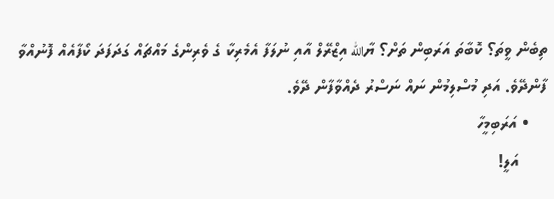ތިބެން ވީތަ؟ ކޮބާތަ އަރަބިން ތަށް؟ ޔާالله އިޒްރޭލް އާއި ނުލަފާ އެމެރިކާ ގެ ވެރިންގެ މައްޗައް ގަދަފަދަ ކޯފާއެއް ފޮނުއްވާ ފާންދޭވެ. އަދި މުސްލިމުން ނައް ނަސްރު ދެއްވާފާން ދޭވެ.
    • އަރަބިމީހާ
      އަލީ!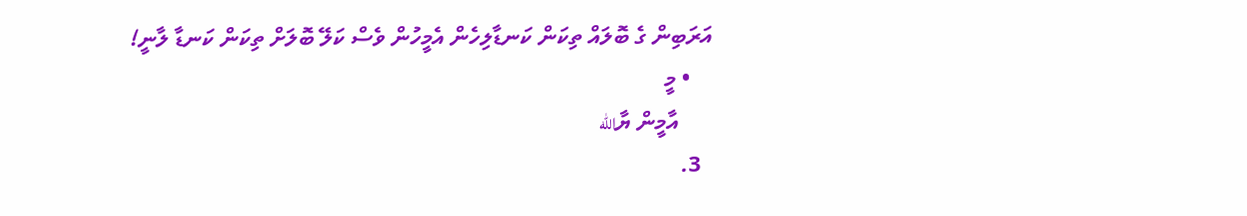އަރަބިން ގެ ބޮލައް ތިކަން ކަނޑާލިހެން އެމީހުން ވެސް ކަލޭ ބޮލަށް ތިކަން ކަނޑާ ލާނީ!
    • މީ
      އާމީން ޔާالله
  3.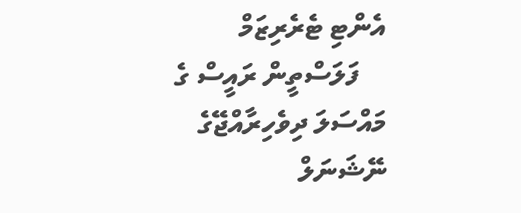އެންޓި ޓެރެރިޒަމް
    ފަލަސްތީން ރައީސް ގެ މައްސަލަ ދިވެހިރާއްޖޭގެ ނޭޝަނަލް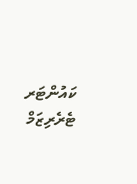ކައުންޓަރ ޓެރެރިޒަމް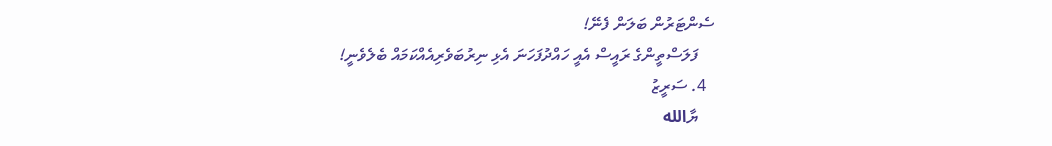ސެންޓަރުން ބަލަން ފެނޭ!
    ފަލަސްތީންގެ ރައީސް އެއީ ހައްދުފަހަނަ އެޅި ނިރުބަވެރިއެއްކަމައް ބެލެވެނީ!
  4. ސަރީޒު
    ޔާالله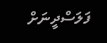ފަލަސްދީނަށް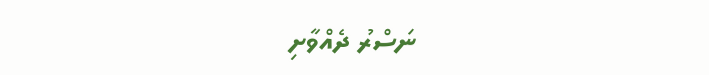ނަސްރު ދެއްވާށި